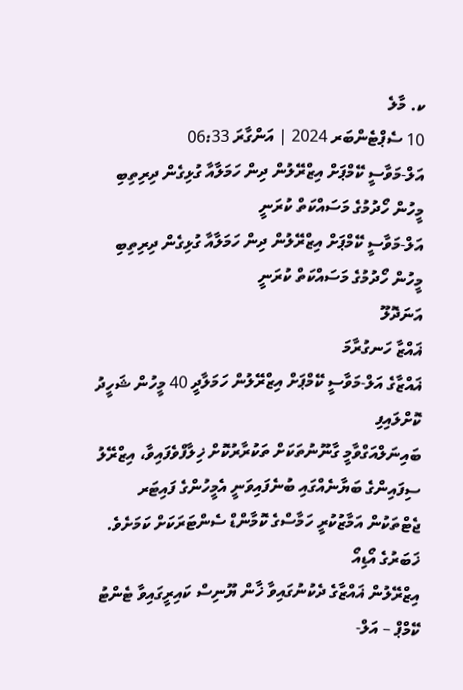ކ. މާލެ
10 ސެޕްޓެންބަރ 2024 | އަންގާރަ 06:33
އަލް-މަވާސީ ކޭމްޕަށް އިޒްރޭލުން ދިން ހަމަލާއާ ގުޅިގެން ދިރިތިބި މީހުން ހޯދުމުގެ މަސައްކަތް ކުރަނީ
އަލް-މަވާސީ ކޭމްޕަށް އިޒްރޭލުން ދިން ހަމަލާއާ ގުޅިގެން ދިރިތިބި މީހުން ހޯދުމުގެ މަސައްކަތް ކުރަނީ
އަނަދޮލޫ
ޣައްޒާ ހަނގުރާމަ
ޣައްޒާގެ އަލް-މަވާސީ ކޭމްޕަށް އިޒްރޭލުން ހަމަލާދީ 40 މީހުން ޝަހީދު ކޮށްލައިފި
ބައިނަލްއަގްވާމީ ގާނޫނުތަކަށް ތަކުރާރުކޮށް ޚިލާފްވެފައިވާ، އިޒްރޭލު ސިފައިންގެ ބަޔާނެއްގައި ބުނެފައިވަނީ އެމީހުންގެ ފައިޓަރ ޖެޓްތަކުން އަމާޒުކުރީ ހަމާސްގެ ކޮމާންޑް ސެންޓަރަކަށް ކަމަށެވެ.
ޚަބަރުގެ އޯޑިއޯ
އިޒްރޭލުން ޣައްޒާގެ ދެކުނުގައިވާ ޚާން ޔޫނިސް ކައިރީގައިވާ ޓެންޓު ކޭމްޕް – އަލް-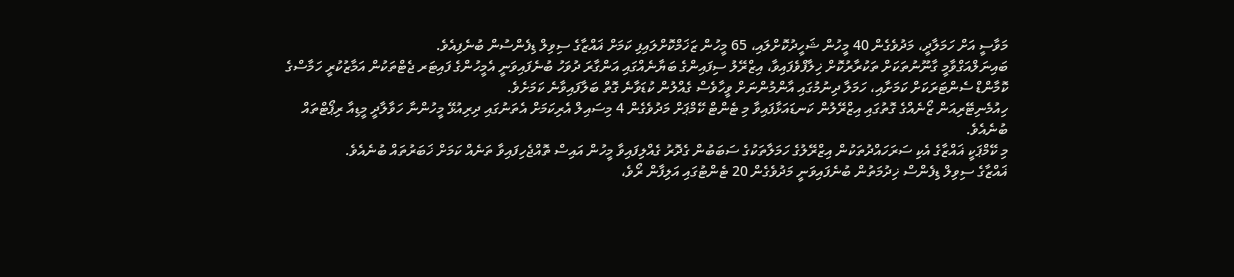މަވާސީ އަށް ހަމަލާދީ، މަދުވެގެން 40 މީހުން ޝަހީދުކޮށްލައި، 65 މީހުން ޒަޚަމްކޮށްލައިފި ކަމަށް ޣައްޒާގެ ސިވިލް ޑިފެންސުން ބުނެފިއެވެ.
ބައިނަލްއަގްވާމީ ގާނޫނުތަކަށް ތަކުރާރުކޮށް ޚިލާފްވެފައިވާ، އިޒްރޭލު ސިފައިންގެ ބަޔާނެއްގައި އަންގާރަ ދުވަހު ބުނެފައިވަނީ އެމީހުންގެ ފައިޓަރ ޖެޓްތަކުން އަމާޒުކުރީ ހަމާސްގެ ކޮމާންޑް ސެންޓަރަކަށް ކަމަށާއި، ހަމަލާ ދިނުމުގައި އާންމުންނަށް ވީހާވެސް ގެއްލުން ކުޑަވާނެ ގޮތް ބަލާފައިވާނެ ކަމަށެވެ.
ހިއުމެނިޓޭރިއަން ޒޯނެއްގެ ގޮތުގައި އިޒްރޭލުން ކަނޑައަޅާފައިވާ މި ޓެންޓް ކޭމްޕަށް މަދުވެގެން 4 މިސައިލް އެރިކަމަށް އެތަނުގައި ދިރިއުޅޭ މީހުންނާ ހަވާލާދީ މީޑިއާ ރިޕޯޓްތައް ބުނެއެވެ.
މި ކޭމްޕަކީ ޣައްޒާގެ އެކި ސަރަހައްދުތަކުން އިޒްރޭލުގެ ހަމަލާތަކުގެ ސަބަބުން ގެދޮރު ގެއްލިފައިވާ މީހުން އައިސް ތޮއްޖެހިފައިވާ ތަނެއް ކަމަށް ޚަބަރުތައް ބުނެއެވެ.
ޣައްޒާގެ ސިވިލް ޑިފެންސް ޚިދުމަތުން ބުނެފައިވަނީ މަދުވެގެން 20 ޓެންޓުގައި އަލިފާން ރޯވެ،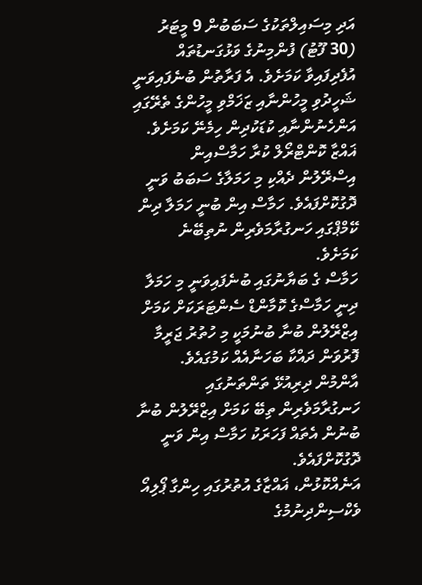އަދި މިސައިލްތަކުގެ ސަބަބުން 9 މީޓަރު (30 ފޫޓު) ފުންމިނުގެ ވަޅުގަނޑުތައް އުފެދިފައިވާ ކަމަށެވެ. އެ ފަރާތުން ބުނެފައިވަނީ ޝަހީދުވި މީހުންނާއި ޒަޚަމްވި މީހުންގެ ތެރޭގައި އަންހެނުންނާއި ކުޑަކުދިން ހިމެނޭ ކަމަށެވެ.
ޣައްޒާ ކޮންޓްރޯލް ކުރާ ހަމާސްއިން އިސްރޭލުން ދެއްކި މި ހަމަލާގެ ސަބަބު ވަނީ ދޮގުކޮށްފައެވެ. ހަމާސް އިން ބުނީ ހަމަލާ ދިން ކޭމްޕްގައި ހަނގުރާމަވެރިން ނުތިބޭނެ ކަމަށެވެ.
ހަމާސް ގެ ބަޔާނުގައި ބުނެފައިވަނީ މި ހަމަލާ ދިނީ ހަމާސްގެ ކޮމާންޑް ސެންޓަރަކަށް ކަމަށް އިޒްރޭލުން ބުނާ ބުނުމަކީ މި ހުތުރު ޖަރީމާ ފޮރުވަން ދައްކާ ބަހަނާއެއް ކަމުގައެވެ.
އާންމުން ދިރިއުޅޭ ތަންތަނުގައި ހަނގުރާމަވެރިން ތިބޭ ކަމަށް އިޒްރޭލުން ބުނާ ބުނުން އެތައް ފަހަރަކު ހަމާސް އިން ވަނީ ދޮގުކޮށްފައެވެ.
އަނެއްކޮޅުން، ޣައްޒާގެ އުތުރުގައި ހިންގާ ޕޯލިއޯ ވެކްސިންދިނުމުގެ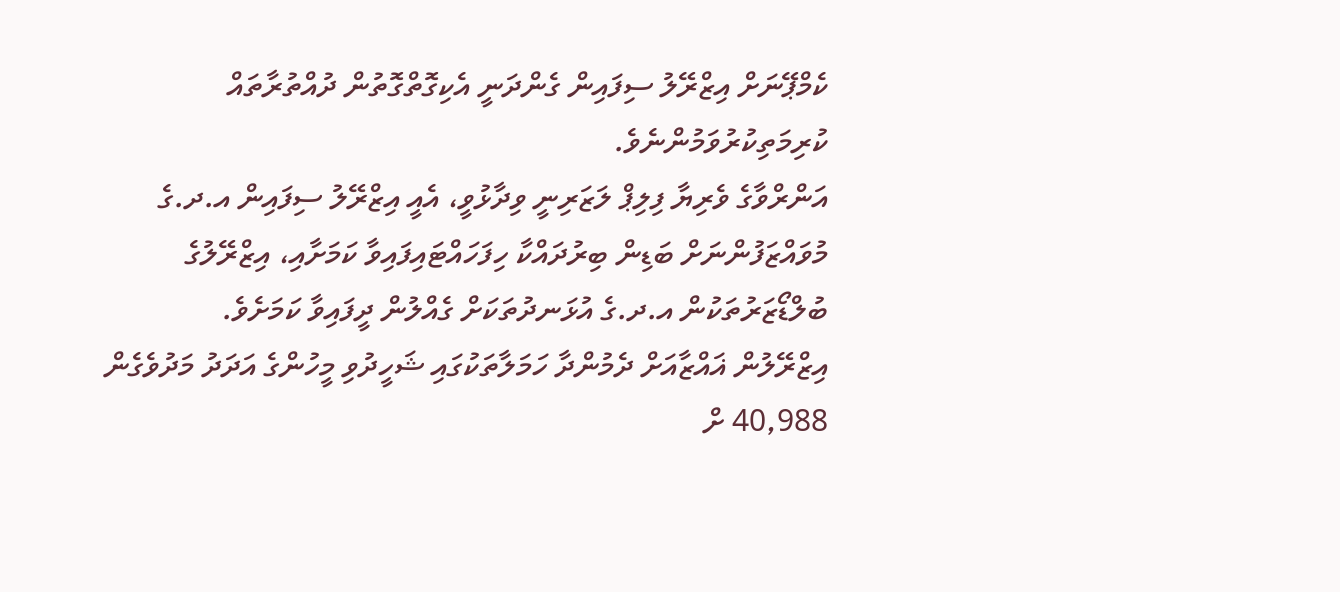ކެމްޕޭނަށް އިޒްރޭލު ސިފައިން ގެންދަނީ އެކިގޮތްގޮތުން ދުއްތުރާތައް ކުރިމަތިކުރުވަމުންނެވެ.
އަންރްވާގެ ވެރިޔާ ފިލިޕް ލަޒަރިނީ ވިދާޅުވީ، އެއީ އިޒްރޭލު ސިފައިން އ.ދ.ގެ މުވައްޒަފުންނަށް ބަޑިން ބިރުދައްކާ ހިފަހައްޓައިފައިވާ ކަމަށާއި، އިޒްރޭލުގެ ބުލްޑޯޒަރުތަކުން އ.ދ.ގެ އުޅަނދުތަކަށް ގެއްލުން ދީފައިވާ ކަމަށެވެ.
އިޒްރޭލުން ޣައްޒާއަށް ދެމުންދާ ހަމަލާތަކުގައި ޝަހީދުވި މީހުންގެ އަދަދު މަދުވެގެން 40,988 ށް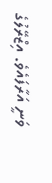ވަނީ އަރާފައެވެ. އިޒްރޭލުގެ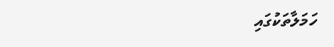ހަމަލާތަކުގައި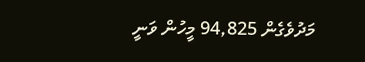މަދުވެގެން 94,825 މީހުން ވަނީ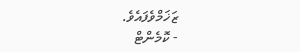ޒަޚަމްވެފައެވެ.
- ކޮމެންޓް